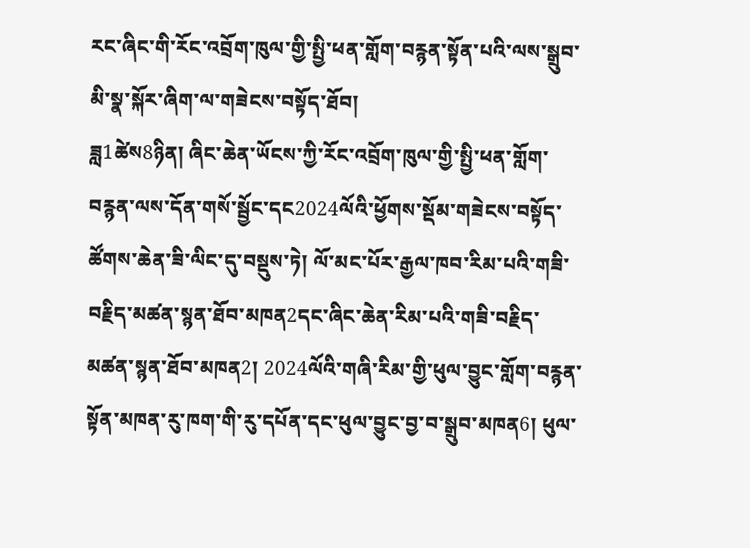རང་ཞིང་གི་རོང་འབྲོག་ཁུལ་གྱི་སྤྱི་ཕན་གློག་བརྙན་སྟོན་པའི་ལས་སྒྲུབ་མི་སྣ་སྐོར་ཞིག་ལ་གཟེངས་བསྟོད་ཐོབ།
ཟླ1ཚེས8ཉིན། ཞིང་ཆེན་ཡོངས་ཀྱི་རོང་འབྲོག་ཁུལ་གྱི་སྤྱི་ཕན་གློག་བརྙན་ལས་དོན་གསོ་སྦྱོང་དང2024ལོའི་ཕྱོགས་སྡོམ་གཟེངས་བསྟོད་ཚོགས་ཆེན་ཟི་ལིང་དུ་བསྡུས་ཏེ། ལོ་མང་པོར་རྒྱལ་ཁབ་རིམ་པའི་གཟི་བརྗིད་མཚན་སྙན་ཐོབ་མཁན2དང་ཞིང་ཆེན་རིམ་པའི་གཟི་བརྗིད་མཚན་སྙན་ཐོབ་མཁན2། 2024ལོའི་གཞི་རིམ་གྱི་ཕུལ་བྱུང་གློག་བརྙན་སྟོན་མཁན་རུ་ཁག་གི་རུ་དཔོན་དང་ཕུལ་བྱུང་བྱ་བ་སྒྲུབ་མཁན6། ཕུལ་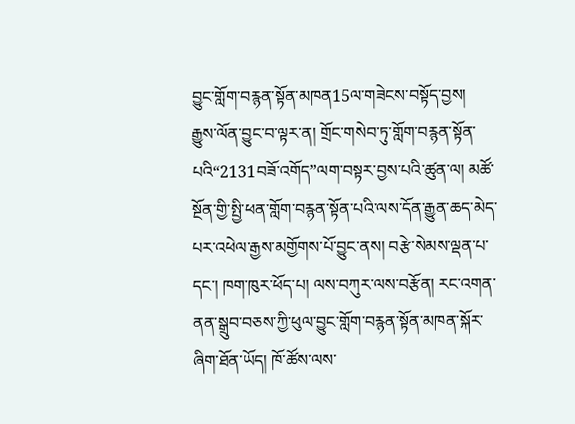བྱུང་གློག་བརྙན་སྟོན་མཁན15ལ་གཟེངས་བསྟོད་བྱས།
རྒྱུས་ལོན་བྱུང་བ་ལྟར་ན། གྲོང་གསེབ་ཏུ་གློག་བརྙན་སྟོན་པའི“2131བཟོ་འགོད”ལག་བསྟར་བྱས་པའི་ཚུན་ལ། མཚོ་སྔོན་གྱི་སྤྱི་ཕན་གློག་བརྙན་སྟོན་པའི་ལས་དོན་རྒྱུན་ཆད་མེད་པར་འཕེལ་རྒྱས་མགྱོགས་པོ་བྱུང་ནས། བརྩེ་སེམས་ལྡན་པ་དང་། ཁག་ཁུར་ཕོད་པ། ལས་བཀུར་ལས་བརྩོན། རང་འགན་ནན་སྒྲུབ་བཅས་ཀྱི་ཕུལ་བྱུང་གློག་བརྙན་སྟོན་མཁན་སྐོར་ཞིག་ཐོན་ཡོད། ཁོ་ཚོས་ལས་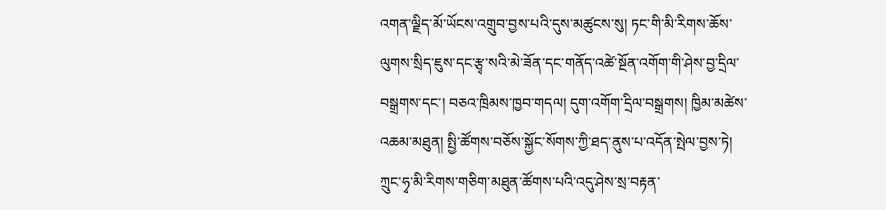འགན་ལྗིད་མོ་ཡོངས་འགྲུབ་བྱས་པའི་དུས་མཚུངས་སུ། ཏང་གི་མི་རིགས་ཆོས་ལུགས་སྲིད་ཇུས་དང་རྩྭ་སའི་མེ་ཟོན་དང་གནོད་འཚེ་སྔོན་འགོག་གི་ཤེས་བྱ་དྲིལ་བསྒྲགས་དང་། བཅའ་ཁྲིམས་ཁྱབ་གདལ། དུག་འགོག་དྲིལ་བསྒྲགས། ཁྱིམ་མཚེས་འཆམ་མཐུན། སྤྱི་ཚོགས་བཅོས་སྐྱོང་སོགས་ཀྱི་ཐད་ནུས་པ་འདོན་སྤེལ་བྱས་ཏེ། ཀྲུང་ཧྭ་མི་རིགས་གཅིག་མཐུན་ཚོགས་པའི་འདུ་ཤེས་སྲ་བརྟན་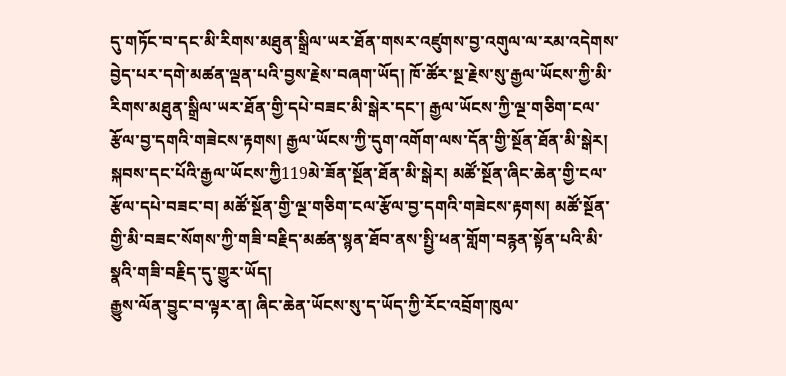དུ་གཏོང་བ་དང་མི་རིགས་མཐུན་སྒྲིལ་ཡར་ཐོན་གསར་འཛུགས་བྱ་འགུལ་ལ་རམ་འདེགས་བྱེད་པར་དགེ་མཚན་ལྡན་པའི་བྱས་རྗེས་བཞག་ཡོད། ཁོ་ཚོར་སྔ་རྗེས་སུ་རྒྱལ་ཡོངས་ཀྱི་མི་རིགས་མཐུན་སྒྲིལ་ཡར་ཐོན་གྱི་དཔེ་བཟང་མི་སྒེར་དང་། རྒྱལ་ཡོངས་ཀྱི་ལྔ་གཅིག་ངལ་རྩོལ་བྱ་དགའི་གཟེངས་རྟགས། རྒྱལ་ཡོངས་ཀྱི་དུག་འགོག་ལས་དོན་གྱི་སྔོན་ཐོན་མི་སྒེར། སྐབས་དང་པོའི་རྒྱལ་ཡོངས་ཀྱི119མེ་ཟོན་སྔོན་ཐོན་མི་སྒེར། མཚོ་སྔོན་ཞིང་ཆེན་གྱི་ངལ་རྩོལ་དཔེ་བཟང་བ། མཚོ་སྔོན་གྱི་ལྔ་གཅིག་ངལ་རྩོལ་བྱ་དགའི་གཟེངས་རྟགས། མཚོ་སྔོན་གྱི་མི་བཟང་སོགས་ཀྱི་གཟི་བརྗིད་མཚན་སྙན་ཐོབ་ནས་སྤྱི་ཕན་གློག་བརྙན་སྟོན་པའི་མི་སྣའི་གཟི་བརྗིད་དུ་གྱུར་ཡོད།
རྒྱུས་ལོན་བྱུང་བ་ལྟར་ན། ཞིང་ཆེན་ཡོངས་སུ་ད་ཡོད་ཀྱི་རོང་འབྲོག་ཁུལ་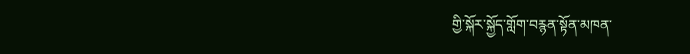གྱི་སྐོར་སྐྱོད་གློག་བརྙན་སྟོན་མཁན་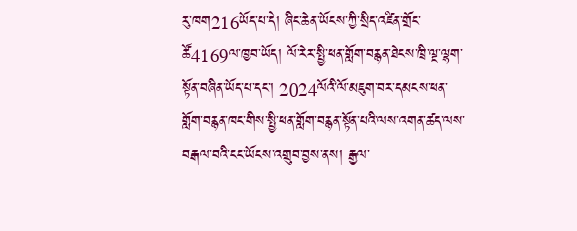རུ་ཁག216ཡོད་པ་དེ། ཞིང་ཆེན་ཡོངས་ཀྱི་སྲིད་འཛིན་གྲོང་ཚོ4169ལ་ཁྱབ་ཡོད། ལོ་རེར་སྤྱི་ཕན་གློག་བརྙན་ཐེངས་ཁྲི་ལྔ་ལྷག་སྟོན་བཞིན་ཡོད་པ་དང་། 2024ལོའི་ལོ་མཇུག་བར་དམངས་ཕན་གློག་བརྙན་ཁང་གིས་སྤྱི་ཕན་གློག་བརྙན་སྟོན་པའི་ལས་འགན་ཚད་ལས་བརྒལ་བའི་ངང་ཡོངས་འགྲུབ་བྱས་ནས། རྒྱལ་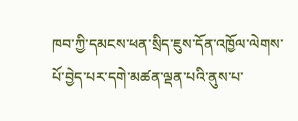ཁབ་ཀྱི་དམངས་ཕན་སྲིད་ཇུས་དོན་འཁྱོལ་ལེགས་པོ་བྱེད་པར་དགེ་མཚན་ལྡན་པའི་ནུས་པ་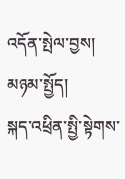འདོན་སྤེལ་བྱས།
མཉམ་སྤྱོད།
སྐད་འཕྲིན་སྤྱི་སྟེགས་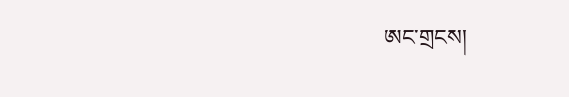ཨང་གྲངས།